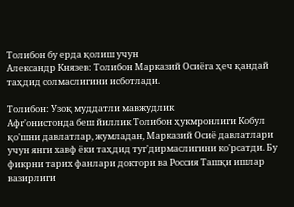Толибон бу ерда қолиш учун
Александр Князев: Толибон Марказий Осиёга ҳеч қандай таҳдид солмаслигини исботлади.

Толибон: Узоқ муддатли мавжудлик
Афг'онистонда беш йиллик Толибон ҳукмронлиги Кобул қо'шни давлатлар, жумладан, Марказий Осиё давлатлари учун янги хавф ёки таҳдид туг'дирмаслигини ко'рсатди. Бу фикрни тарих фанлари доктори ва Россия Ташқи ишлар вазирлиги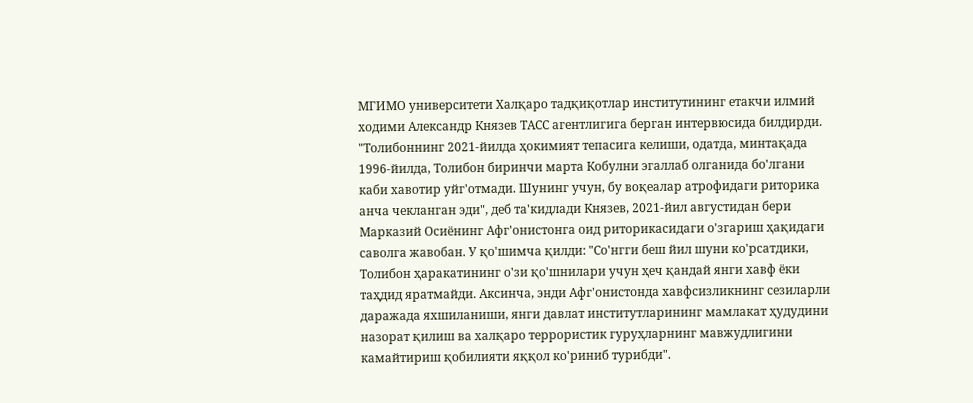МГИМО университети Халқаро тадқиқотлар институтининг етакчи илмий ходими Александр Князев ТАСС агентлигига берган интервюсида билдирди.
"Толибоннинг 2021-йилда ҳокимият тепасига келиши, одатда, минтақада 1996-йилда, Толибон биринчи марта Кобулни эгаллаб олганида бо'лгани каби хавотир уйг'отмади. Шунинг учун, бу воқеалар атрофидаги риторика анча чекланган эди", деб та'кидлади Князев, 2021-йил августидан бери Марказий Осиёнинг Афг'онистонга оид риторикасидаги о'згариш ҳақидаги саволга жавобан. У қо'шимча қилди: "Со'нгги беш йил шуни ко'рсатдики, Толибон ҳаракатининг о'зи қо'шнилари учун ҳеч қандай янги хавф ёки таҳдид яратмайди. Аксинча, энди Афг'онистонда хавфсизликнинг сезиларли даражада яхшиланиши, янги давлат институтларининг мамлакат ҳудудини назорат қилиш ва халқаро террористик гуруҳларнинг мавжудлигини камайтириш қобилияти яққол ко'риниб турибди".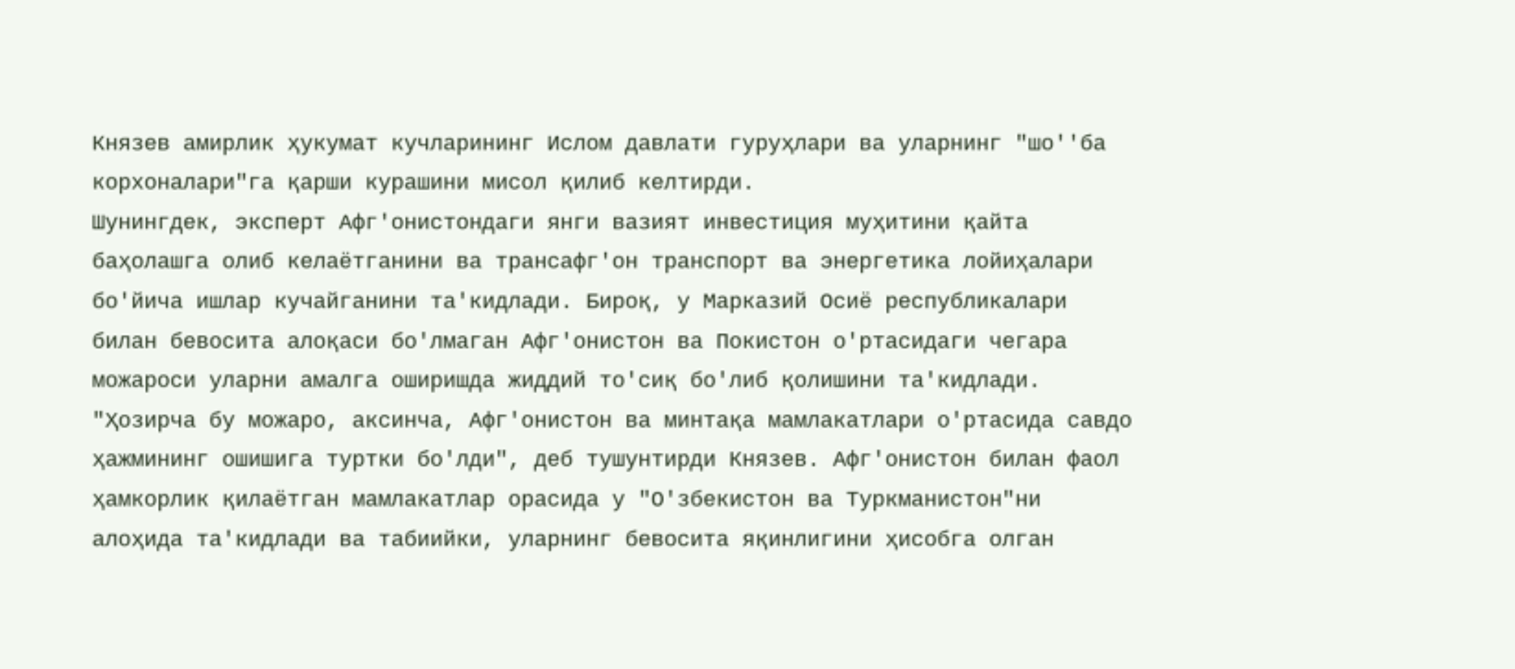Князев амирлик ҳукумат кучларининг Ислом давлати гуруҳлари ва уларнинг "шо''ба корхоналари"га қарши курашини мисол қилиб келтирди.
Шунингдек, эксперт Афг'онистондаги янги вазият инвестиция муҳитини қайта баҳолашга олиб келаётганини ва трансафг'он транспорт ва энергетика лойиҳалари бо'йича ишлар кучайганини та'кидлади. Бироқ, у Марказий Осиё республикалари билан бевосита алоқаси бо'лмаган Афг'онистон ва Покистон о'ртасидаги чегара можароси уларни амалга оширишда жиддий то'сиқ бо'либ қолишини та'кидлади. "Ҳозирча бу можаро, аксинча, Афг'онистон ва минтақа мамлакатлари о'ртасида савдо ҳажмининг ошишига туртки бо'лди", деб тушунтирди Князев. Афг'онистон билан фаол ҳамкорлик қилаётган мамлакатлар орасида у "О'збекистон ва Туркманистон"ни алоҳида та'кидлади ва табиийки, уларнинг бевосита яқинлигини ҳисобга олган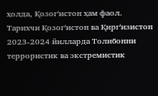ҳолда, Қозог'истон ҳам фаол.
Тарихчи Қозог'истон ва Қирг'изистон 2023-2024 йилларда Толибонни террористик ва экстремистик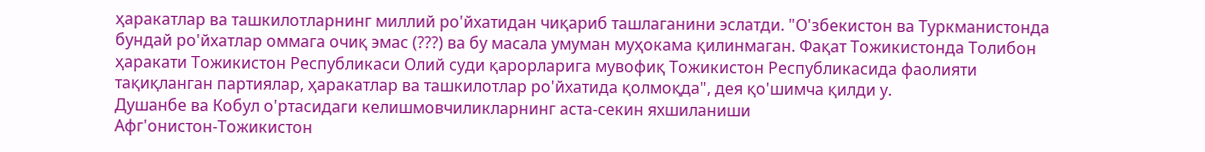ҳаракатлар ва ташкилотларнинг миллий ро'йхатидан чиқариб ташлаганини эслатди. "О'збекистон ва Туркманистонда бундай ро'йхатлар оммага очиқ эмас (???) ва бу масала умуман муҳокама қилинмаган. Фақат Тожикистонда Толибон ҳаракати Тожикистон Республикаси Олий суди қарорларига мувофиқ Тожикистон Республикасида фаолияти тақиқланган партиялар, ҳаракатлар ва ташкилотлар ро'йхатида қолмоқда", дея қо'шимча қилди у.
Душанбе ва Кобул о'ртасидаги келишмовчиликларнинг аста-секин яхшиланиши
Афг'онистон-Тожикистон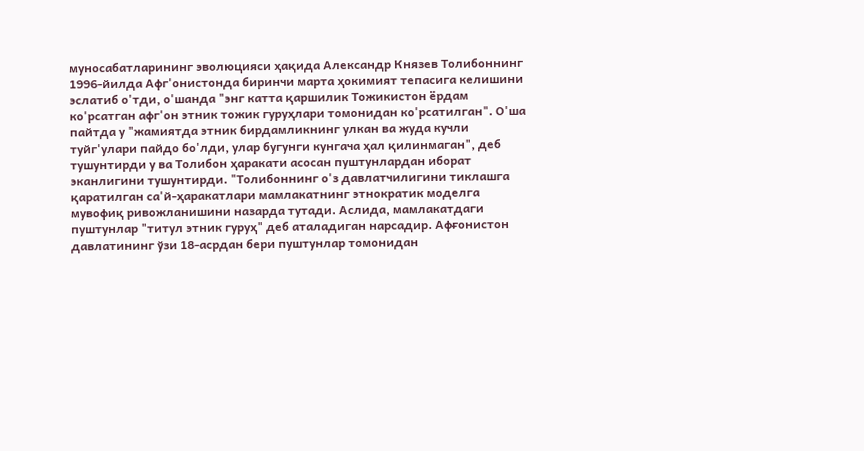муносабатларининг эволюцияси ҳақида Александр Князев Толибоннинг 1996-йилда Афг'онистонда биринчи марта ҳокимият тепасига келишини эслатиб о'тди, о'шанда "энг катта қаршилик Тожикистон ёрдам ко'рсатган афг'он этник тожик гуруҳлари томонидан ко'рсатилган". О'ша пайтда у "жамиятда этник бирдамликнинг улкан ва жуда кучли туйг'улари пайдо бо'лди, улар бугунги кунгача ҳал қилинмаган", деб тушунтирди у ва Толибон ҳаракати асосан пуштунлардан иборат эканлигини тушунтирди. "Толибоннинг о'з давлатчилигини тиклашга қаратилган са'й-ҳаракатлари мамлакатнинг этнократик моделга мувофиқ ривожланишини назарда тутади. Аслида, мамлакатдаги пуштунлар "титул этник гуруҳ" деб аталадиган нарсадир. Афғонистон давлатининг ўзи 18-асрдан бери пуштунлар томонидан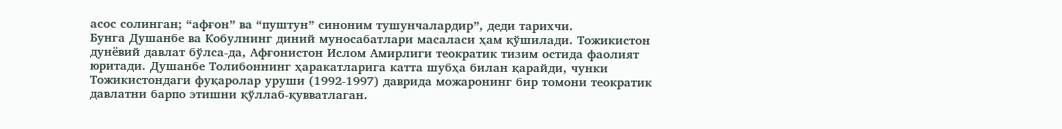асос солинган; “афғон” ва “пуштун” синоним тушунчалардир”, деди тарихчи.
Бунга Душанбе ва Кобулнинг диний муносабатлари масаласи ҳам қўшилади. Тожикистон дунёвий давлат бўлса-да, Афғонистон Ислом Амирлиги теократик тизим остида фаолият юритади. Душанбе Толибоннинг ҳаракатларига катта шубҳа билан қарайди, чунки Тожикистондаги фуқаролар уруши (1992-1997) даврида можаронинг бир томони теократик давлатни барпо этишни қўллаб-қувватлаган.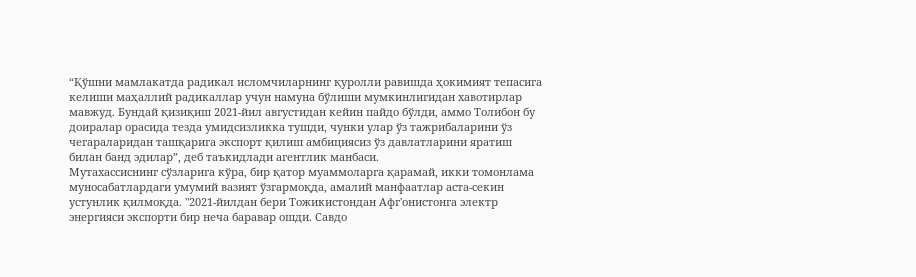“Қўшни мамлакатда радикал исломчиларнинг қуролли равишда ҳокимият тепасига келиши маҳаллий радикаллар учун намуна бўлиши мумкинлигидан хавотирлар мавжуд. Бундай қизиқиш 2021-йил августидан кейин пайдо бўлди, аммо Толибон бу доиралар орасида тезда умидсизликка тушди, чунки улар ўз тажрибаларини ўз чегараларидан ташқарига экспорт қилиш амбициясиз ўз давлатларини яратиш билан банд эдилар”, деб таъкидлади агентлик манбаси.
Мутахассиснинг сўзларига кўра, бир қатор муаммоларга қарамай, икки томонлама муносабатлардаги умумий вазият ўзгармоқда, амалий манфаатлар аста-секин устунлик қилмоқда. "2021-йилдан бери Тожикистондан Афг'онистонга электр энергияси экспорти бир неча баравар ошди. Савдо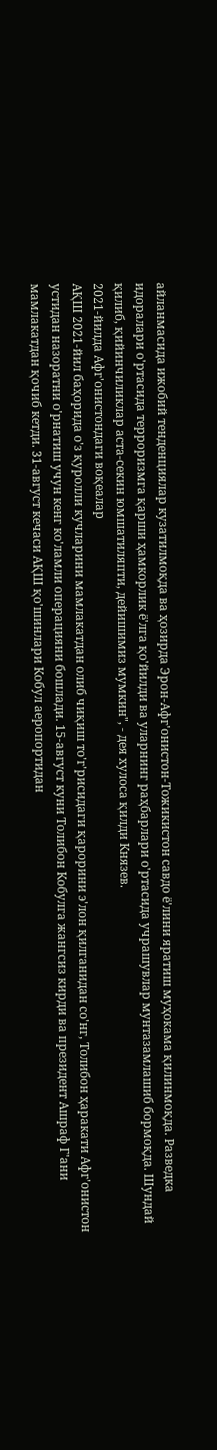айланмасида ижобий тенденциялар кузатилмоқда ва ҳозирда Эрон-Афг'онистон-Тожикистон савдо ё'лини яратиш муҳокама қилинмоқда. Разведка идоралари о'ртасида терроризмга қарши ҳамкорлик ё'лга қо'йилди ва уларнинг раҳбарлари о'ртасида учрашувлар мунтазамлашиб бормоқда. Шундай қилиб, қийинчиликлар аста-секин юмшатиляпти, дейишимиз мумкин", - дея хулоса қилди Князев.
2021-йилда Афг'онистондаги воқеалар
АҚШ 2021-йил баҳорида о'з қуролли кучларини мамлакатдан олиб чиқиш то'г'рисидаги қарорини э'лон қилганидан со'нг, Толибон ҳаракати Афг'онистон устидан назоратни о'рнатиш учун кенг ко'ламли операцияни бошлади. 15-август куни Толибон Кобулга жангсиз кирди ва президент Ашраф Г'ани мамлакатдан қочиб кетди. 31-август кечаси АҚШ қо'шинлари Кобул аеропортидан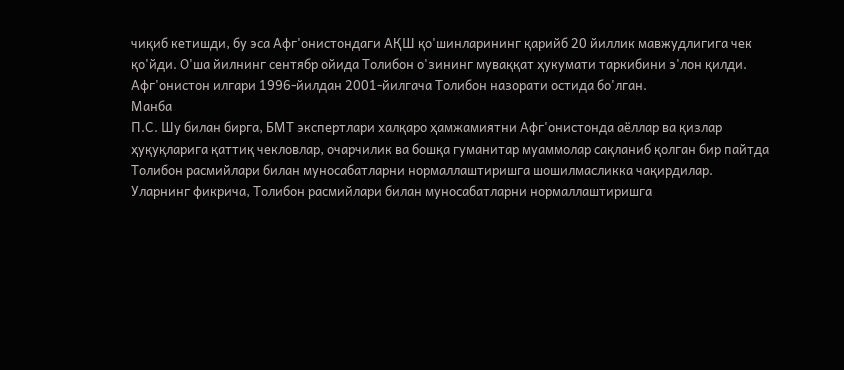чиқиб кетишди, бу эса Афг'онистондаги АҚШ қо'шинларининг қарийб 20 йиллик мавжудлигига чек қо'йди. О'ша йилнинг сентябр ойида Толибон о'зининг муваққат ҳукумати таркибини э'лон қилди. Афг'онистон илгари 1996-йилдан 2001-йилгача Толибон назорати остида бо'лган.
Манба
П.С. Шу билан бирга, БМТ экспертлари халқаро ҳамжамиятни Афг'онистонда аёллар ва қизлар ҳуқуқларига қаттиқ чекловлар, очарчилик ва бошқа гуманитар муаммолар сақланиб қолган бир пайтда Толибон расмийлари билан муносабатларни нормаллаштиришга шошилмасликка чақирдилар. Уларнинг фикрича, Толибон расмийлари билан муносабатларни нормаллаштиришга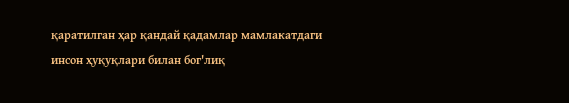қаратилган ҳар қандай қадамлар мамлакатдаги инсон ҳуқуқлари билан бог'лиқ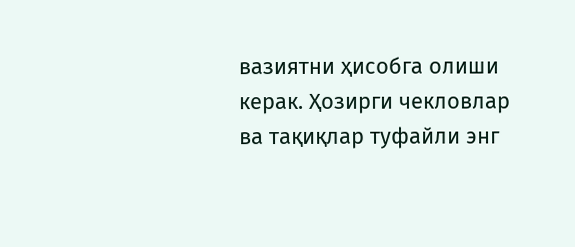вазиятни ҳисобга олиши керак. Ҳозирги чекловлар ва тақиқлар туфайли энг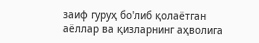заиф гуруҳ бо'либ қолаётган аёллар ва қизларнинг аҳволига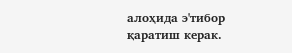алоҳида э'тибор қаратиш керак.